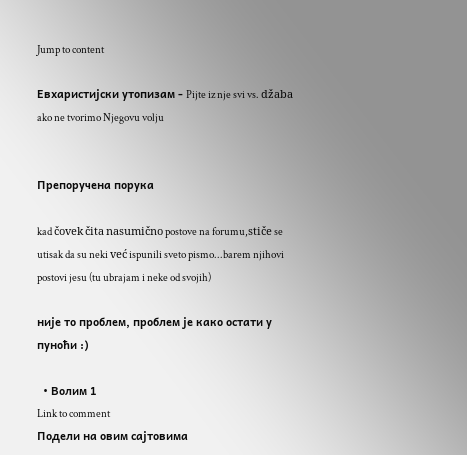Jump to content

Евхаристијски утопизам - Pijte iz nje svi vs. džaba ako ne tvorimo Njegovu volju


Препоручена порука

kad čovek čita nasumično postove na forumu,stiče se utisak da su neki već ispunili sveto pismo...barem njihovi postovi jesu (tu ubrajam i neke od svojih)

није то проблем, проблем је како остати у пуноћи :)

  • Волим 1
Link to comment
Подели на овим сајтовима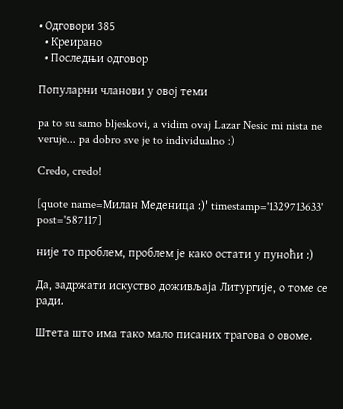• Одговори 385
  • Креирано
  • Последњи одговор

Популарни чланови у овој теми

pa to su samo bljeskovi, a vidim ovaj Lazar Nesic mi nista ne veruje... pa dobro sve je to individualno :)

Credo, credo!

[quote name=Милан Меденица :)' timestamp='1329713633' post='587117]

није то проблем, проблем је како остати у пуноћи :)

Да, задржати искуство доживљаја Литургије, о томе се ради.

Штета што има тако мало писаних трагова о овоме.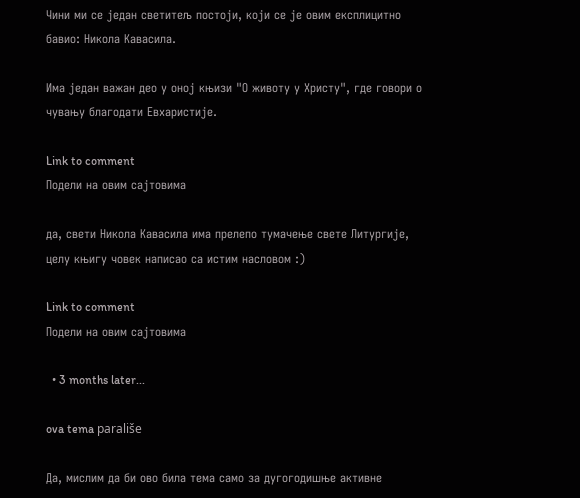Чини ми се један светитељ постоји, који се је овим експлицитно бавио: Никола Кавасила.

Има један важан део у оној књизи "О животу у Христу", где говори о чувању благодати Евхаристије.

Link to comment
Подели на овим сајтовима

да, свети Никола Кавасила има прелепо тумачење свете Литургије, целу књигу човек написао са истим насловом :)

Link to comment
Подели на овим сајтовима

  • 3 months later...

ova tema parališe

Да, мислим да би ово била тема само за дугогодишње активне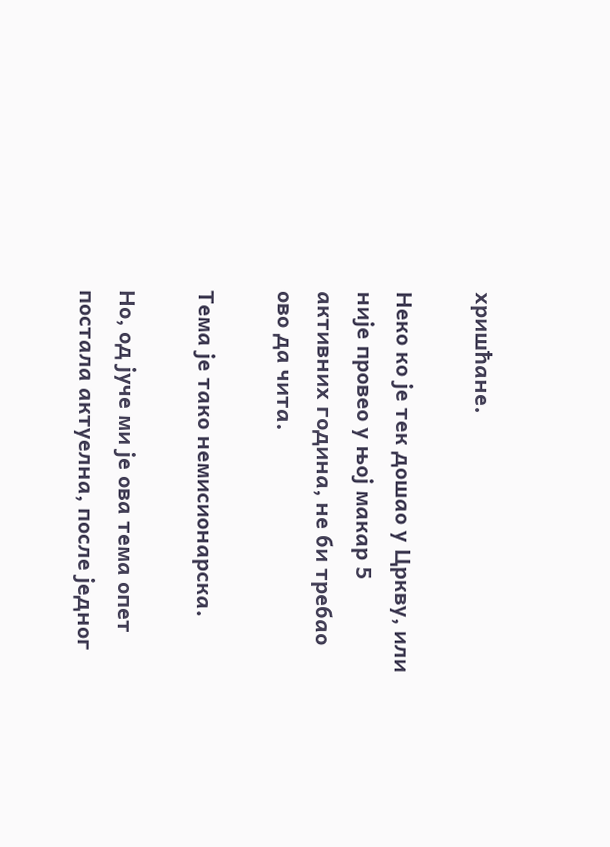хришћане.

Неко ко је тек дошао у Цркву, или није провео у њој макар 5 активних година, не би требао ово да чита.

Тема је тако немисионарска.

Но, од јуче ми је ова тема опет постала актуелна, после једног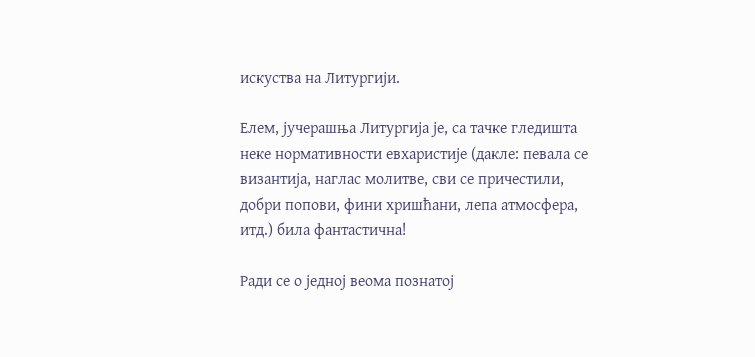искуства на Литургији.

Елем, јучерашња Литургија је, са тачке гледишта неке нормативности евхаристије (дакле: певала се византија, наглас молитве, сви се причестили, добри попови, фини хришћани, лепа атмосфера, итд.) била фантастична!

Ради се о једној веома познатој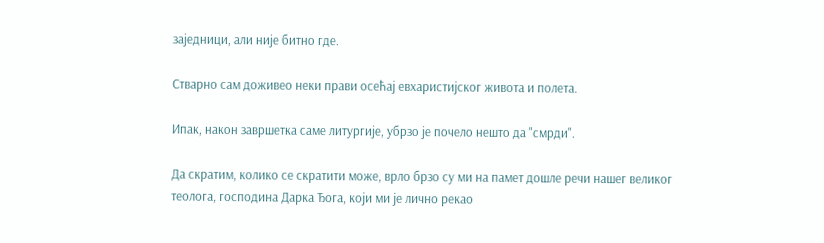заједници, али није битно где.

Стварно сам доживео неки прави осећај евхаристијског живота и полета.

Ипак, након завршетка саме литургије, убрзо је почело нешто да "смрди".

Да скратим, колико се скратити може, врло брзо су ми на памет дошле речи нашег великог теолога, господина Дарка Ђога, који ми је лично рекао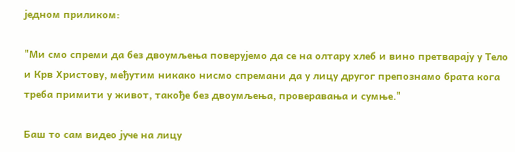једном приликом:

"Ми смо спреми да без двоумљења поверујемо да се на олтару хлеб и вино претварају у Тело и Крв Христову, међутим никако нисмо спремани да у лицу другог препознамо брата кога треба примити у живот, такође без двоумљења, проверавања и сумње."

Баш то сам видео јуче на лицу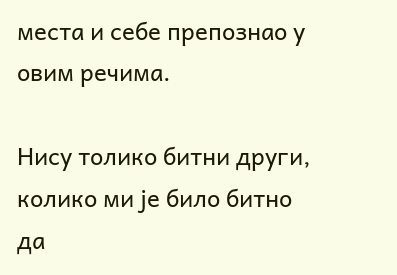места и себе препознао у овим речима.

Нису толико битни други, колико ми је било битно да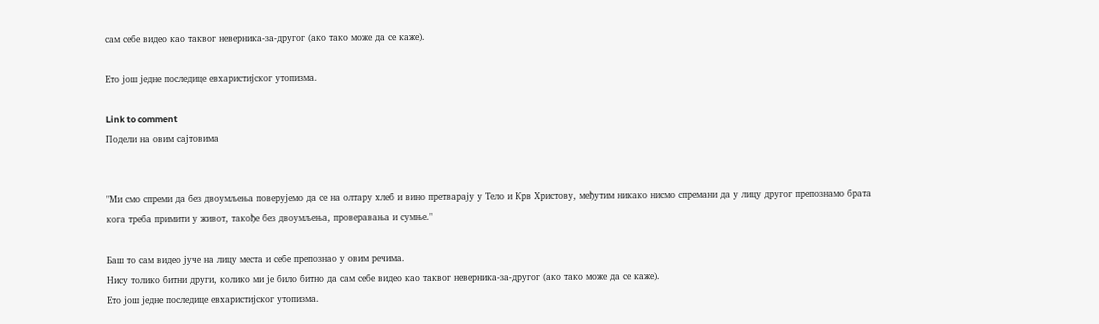сам себе видео као таквог неверника-за-другог (ако тако може да се каже).

Ето још једне последице евхаристијског утопизма.

Link to comment
Подели на овим сајтовима


"Ми смо спреми да без двоумљења поверујемо да се на олтару хлеб и вино претварају у Тело и Крв Христову, међутим никако нисмо спремани да у лицу другог препознамо брата кога треба примити у живот, такође без двоумљења, проверавања и сумње."

Баш то сам видео јуче на лицу места и себе препознао у овим речима.
Нису толико битни други, колико ми је било битно да сам себе видео као таквог неверника-за-другог (ако тако може да се каже).
Ето још једне последице евхаристијског утопизма.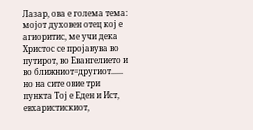Лазар, ова е голема тема:
мојот духовен отец кој е агиоритис, ме учи дека Христос се пројавува во путирот, во Евангелието и во ближниот=другиот......
но на сите овие три пункта Тој е Еден и Ист, евхаристискиот,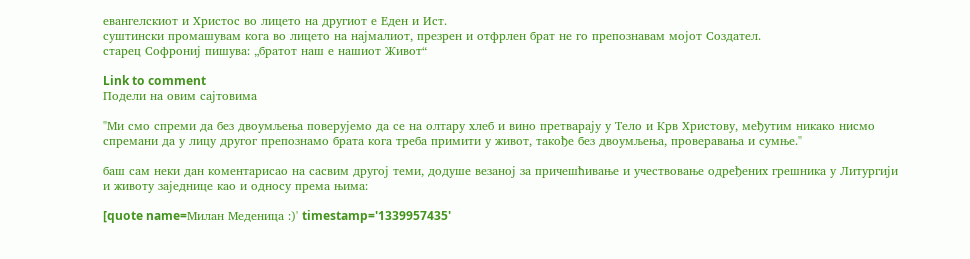евангелскиот и Христос во лицето на другиот е Еден и Ист.
суштински промашувам кога во лицето на најмалиот, презрен и отфрлен брат не го препознавам мојот Создател.
старец Софрониј пишува: „братот наш е нашиот Живот“

Link to comment
Подели на овим сајтовима

"Ми смо спреми да без двоумљења поверујемо да се на олтару хлеб и вино претварају у Тело и Крв Христову, међутим никако нисмо спремани да у лицу другог препознамо брата кога треба примити у живот, такође без двоумљења, проверавања и сумње."

баш сам неки дан коментарисао на сасвим другој теми, додуше везаној за причешћивање и учествовање одређених грешника у Литургији и животу заједнице као и односу према њима:

[quote name=Милан Меденица :)' timestamp='1339957435'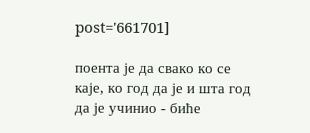post='661701]

поента је да свако ко се каје, ко год да је и шта год да је учинио - биће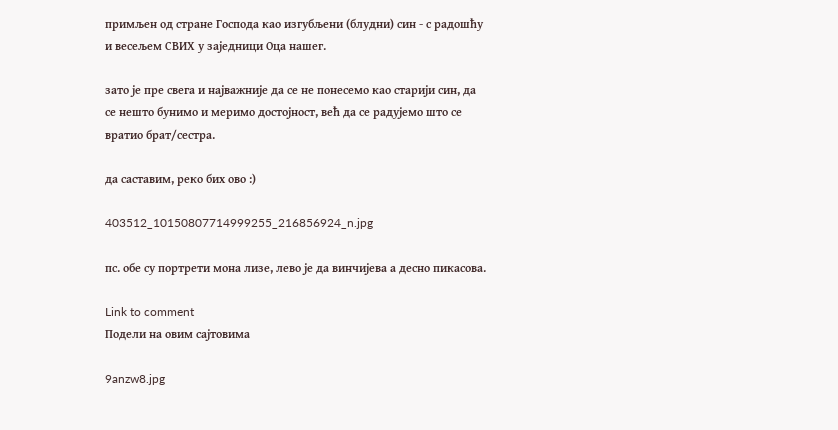примљен од стране Господа као изгубљени (блудни) син - с радошћу и весељем СВИХ у заједници Оца нашег.

зато је пре свега и најважније да се не понесемо као старији син, да се нешто бунимо и меримо достојност, већ да се радујемо што се вратио брат/сестра.

да саставим, реко бих ово :)

403512_10150807714999255_216856924_n.jpg

пс. обе су портрети мона лизе, лево је да винчијева а десно пикасова.

Link to comment
Подели на овим сајтовима

9anzw8.jpg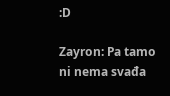:D

Zayron: Pa tamo ni nema svađa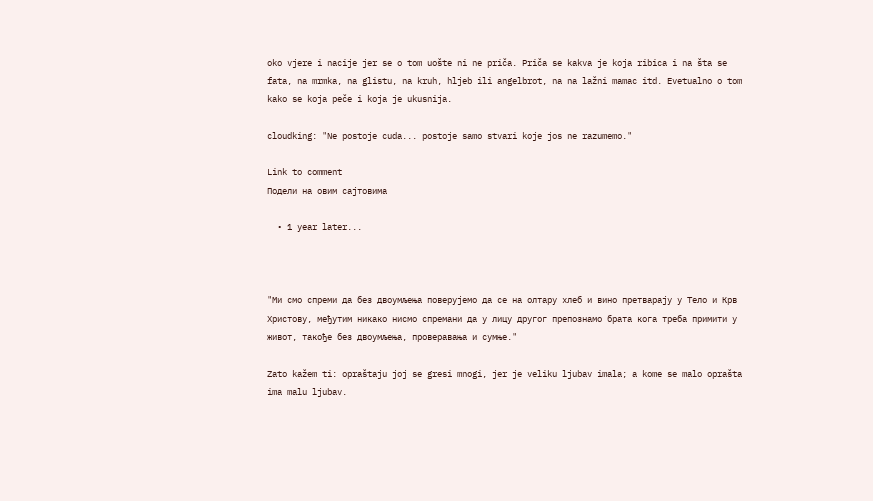oko vjere i nacije jer se o tom uošte ni ne priča. Priča se kakva je koja ribica i na šta se fata, na mrmka, na glistu, na kruh, hljeb ili angelbrot, na na lažni mamac itd. Evetualno o tom kako se koja peče i koja je ukusnija.

cloudking: "Ne postoje cuda... postoje samo stvari koje jos ne razumemo."

Link to comment
Подели на овим сајтовима

  • 1 year later...



"Ми смо спреми да без двоумљења поверујемо да се на олтару хлеб и вино претварају у Тело и Крв Христову, међутим никако нисмо спремани да у лицу другог препознамо брата кога треба примити у живот, такође без двоумљења, проверавања и сумње."

Zato kažem ti: opraštaju joj se gresi mnogi, jer je veliku ljubav imala; a kome se malo oprašta ima malu ljubav.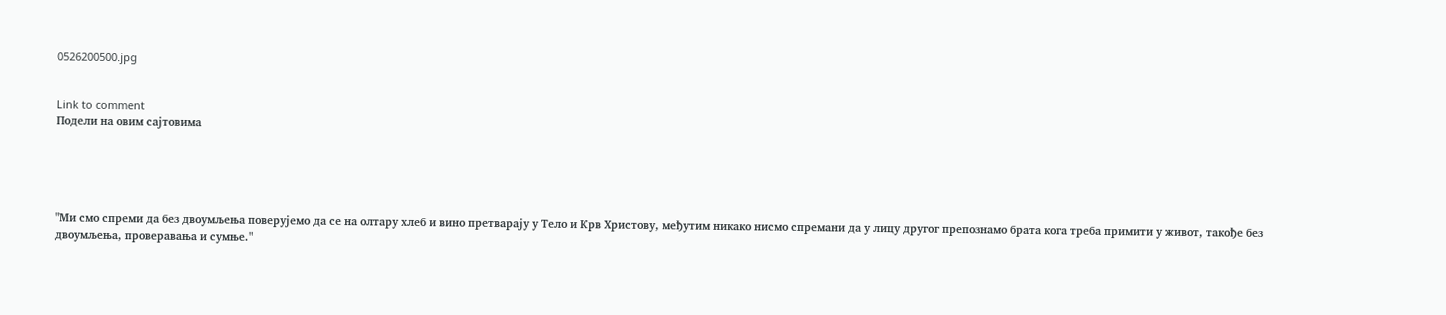0526200500.jpg


Link to comment
Подели на овим сајтовима





"Ми смо спреми да без двоумљења поверујемо да се на олтару хлеб и вино претварају у Тело и Крв Христову, међутим никако нисмо спремани да у лицу другог препознамо брата кога треба примити у живот, такође без двоумљења, проверавања и сумње."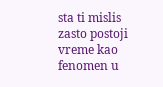sta ti mislis zasto postoji vreme kao fenomen u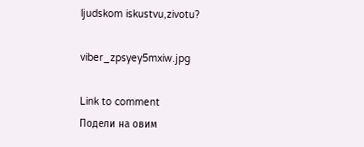ljudskom iskustvu,zivotu?

viber_zpsyey5mxiw.jpg

Link to comment
Подели на овим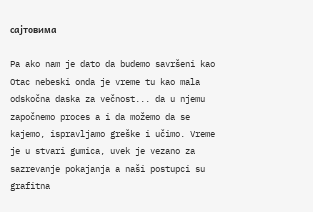сајтовима

Pa ako nam je dato da budemo savršeni kao Otac nebeski onda je vreme tu kao mala odskočna daska za večnost... da u njemu započnemo proces a i da možemo da se kajemo, ispravljamo greške i učimo. Vreme je u stvari gumica, uvek je vezano za sazrevanje pokajanja a naši postupci su grafitna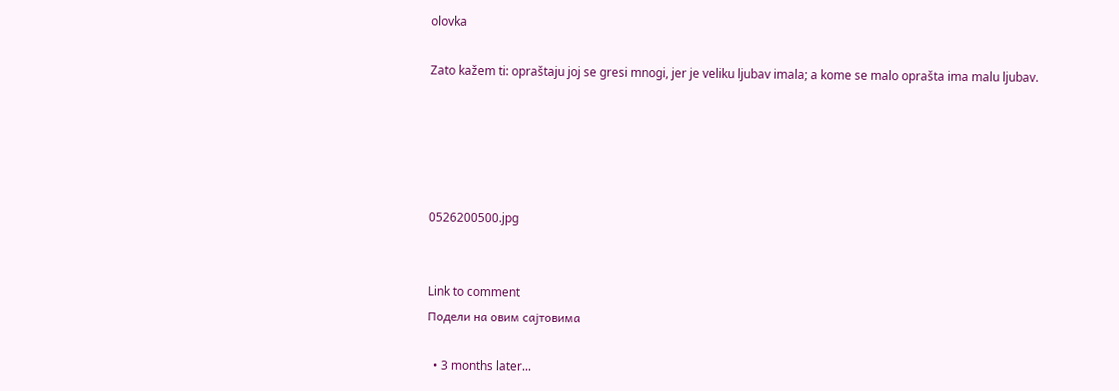olovka

Zato kažem ti: opraštaju joj se gresi mnogi, jer je veliku ljubav imala; a kome se malo oprašta ima malu ljubav.





0526200500.jpg


Link to comment
Подели на овим сајтовима

  • 3 months later...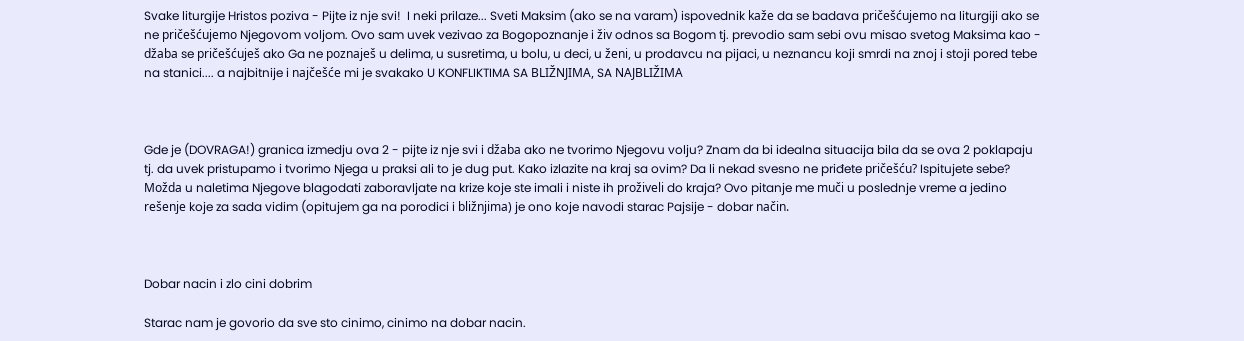Svake liturgije Hristos poziva - Pijte iz nje svi!  I neki prilaze... Sveti Maksim (ako se na varam) ispovednik kaže da se badava pričešćujemo na liturgiji ako se ne pričešćujemo Njegovom voljom. Ovo sam uvek vezivao za Bogopoznanje i živ odnos sa Bogom tj. prevodio sam sebi ovu misao svetog Maksima kao - džaba se pričešćuješ ako Ga ne poznaješ u delima, u susretima, u bolu, u deci, u ženi, u prodavcu na pijaci, u neznancu koji smrdi na znoj i stoji pored tebe na stanici.... a najbitnije i najčešće mi je svakako U KONFLIKTIMA SA BLIŽNJIMA, SA NAJBLIŽIMA



Gde je (DOVRAGA!) granica izmedju ova 2 - pijte iz nje svi i džaba ako ne tvorimo Njegovu volju? Znam da bi idealna situacija bila da se ova 2 poklapaju tj. da uvek pristupamo i tvorimo Njega u praksi ali to je dug put. Kako izlazite na kraj sa ovim? Da li nekad svesno ne priđete pričešću? Ispitujete sebe? Možda u naletima Njegove blagodati zaboravljate na krize koje ste imali i niste ih proživeli do kraja? Ovo pitanje me muči u poslednje vreme a jedino rešenje koje za sada vidim (opitujem ga na porodici i bližnjima) je ono koje navodi starac Pajsije - dobar način.



Dobar nacin i zlo cini dobrim

Starac nam je govorio da sve sto cinimo, cinimo na dobar nacin.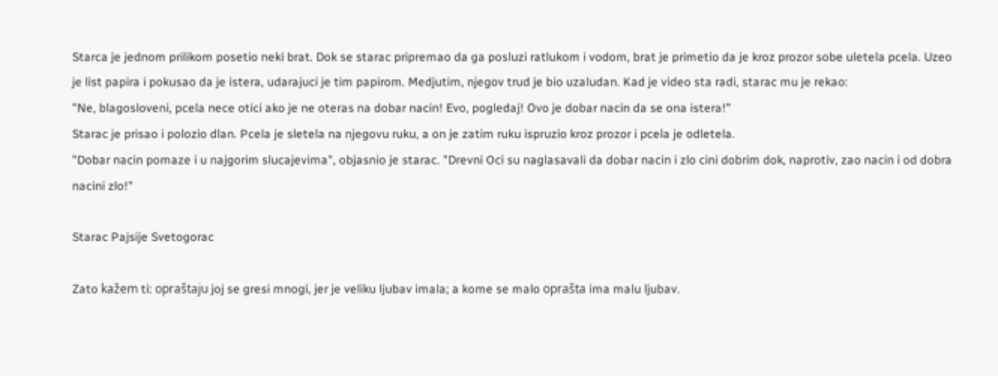Starca je jednom prilikom posetio neki brat. Dok se starac pripremao da ga posluzi ratlukom i vodom, brat je primetio da je kroz prozor sobe uletela pcela. Uzeo je list papira i pokusao da je istera, udarajuci je tim papirom. Medjutim, njegov trud je bio uzaludan. Kad je video sta radi, starac mu je rekao:
"Ne, blagosloveni, pcela nece otici ako je ne oteras na dobar nacin! Evo, pogledaj! Ovo je dobar nacin da se ona istera!"
Starac je prisao i polozio dlan. Pcela je sletela na njegovu ruku, a on je zatim ruku ispruzio kroz prozor i pcela je odletela.
"Dobar nacin pomaze i u najgorim slucajevima", objasnio je starac. "Drevni Oci su naglasavali da dobar nacin i zlo cini dobrim dok, naprotiv, zao nacin i od dobra nacini zlo!"

Starac Pajsije Svetogorac

Zato kažem ti: opraštaju joj se gresi mnogi, jer je veliku ljubav imala; a kome se malo oprašta ima malu ljubav.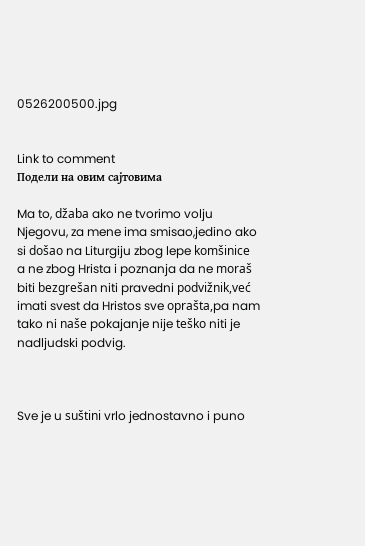0526200500.jpg


Link to comment
Подели на овим сајтовима

Ma to, džaba ako ne tvorimo volju Njegovu, za mene ima smisao,jedino ako si došao na Liturgiju zbog lepe komšinice a ne zbog Hrista i poznanja da ne moraš biti bezgrešan niti pravedni podvižnik,već imati svest da Hristos sve oprašta,pa nam tako ni naše pokajanje nije teško niti je nadljudski podvig.



Sve je u suštini vrlo jednostavno i puno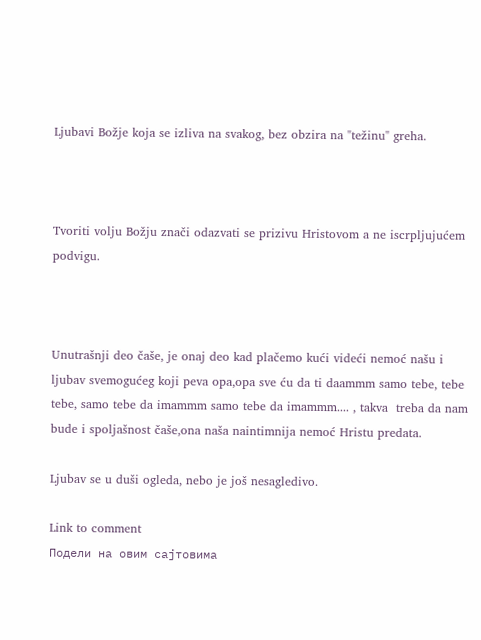Ljubavi Božje koja se izliva na svakog, bez obzira na "težinu" greha.



Tvoriti volju Božju znači odazvati se prizivu Hristovom a ne iscrpljujućem podvigu.



Unutrašnji deo čaše, je onaj deo kad plačemo kući videći nemoć našu i ljubav svemogućeg koji peva opa,opa sve ću da ti daammm samo tebe, tebe tebe, samo tebe da imammm samo tebe da imammm.... , takva  treba da nam bude i spoljašnost čaše,ona naša naintimnija nemoć Hristu predata.

Ljubav se u duši ogleda, nebo je još nesagledivo.

Link to comment
Подели на овим сајтовима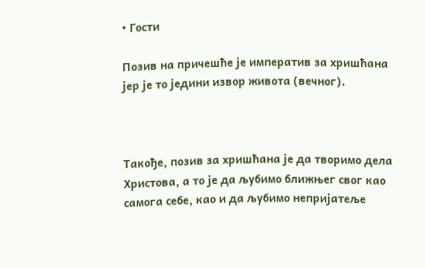• Гости

Позив на причешће је императив за хришћана јер је то једини извор живота (вечног).



Такође, позив за хришћана је да творимо дела Христова, а то је да љубимо ближњег свог као самога себе, као и да љубимо непријатеље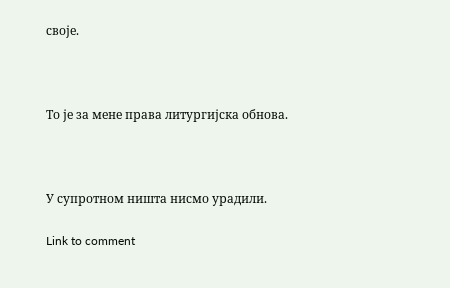своје.



То је за мене права литургијска обнова.



У супротном ништа нисмо урадили.

Link to comment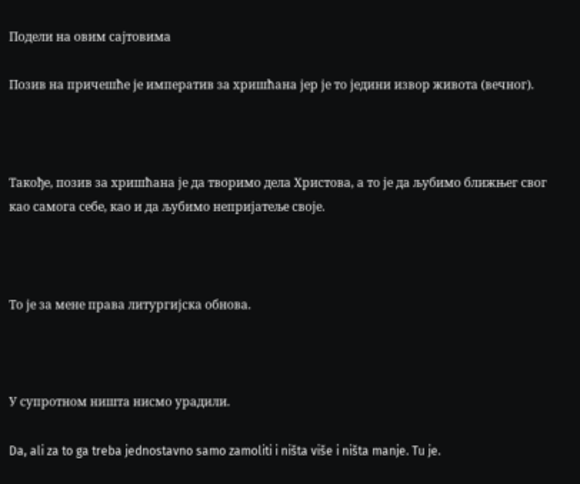Подели на овим сајтовима

Позив на причешће је императив за хришћана јер је то једини извор живота (вечног).



Такође, позив за хришћана је да творимо дела Христова, а то је да љубимо ближњег свог као самога себе, као и да љубимо непријатеље своје.



То је за мене права литургијска обнова.



У супротном ништа нисмо урадили.

Da, ali za to ga treba jednostavno samo zamoliti i ništa više i ništa manje. Tu je.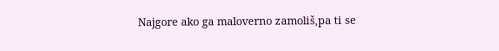Najgore ako ga maloverno zamoliš,pa ti se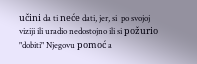učini da ti neće dati, jer, si  po svojoj viziji ili uradio nedostojno ili si požurio "dobiti" Njegovu pomoć a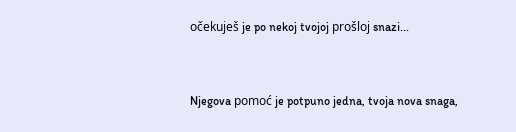očekuješ je po nekoj tvojoj prošloj snazi...



Njegova pomoć je potpuno jedna, tvoja nova snaga,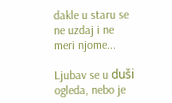dakle u staru se ne uzdaj i ne meri njome...

Ljubav se u duši ogleda, nebo je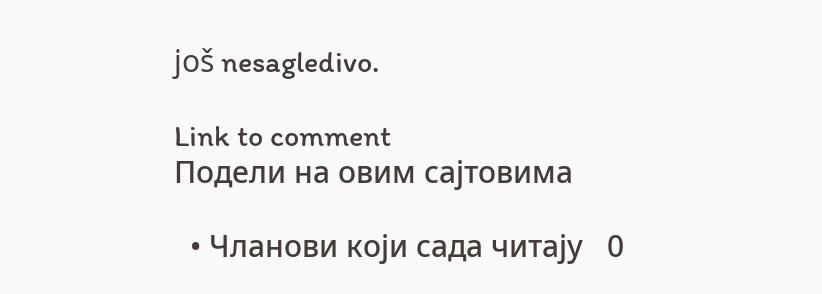još nesagledivo.

Link to comment
Подели на овим сајтовима

  • Чланови који сада читају   0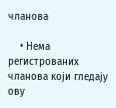чланова

    • Нема регистрованих чланова који гледају ову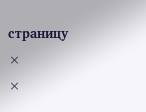страницу
×
×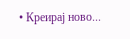• Креирај ново...